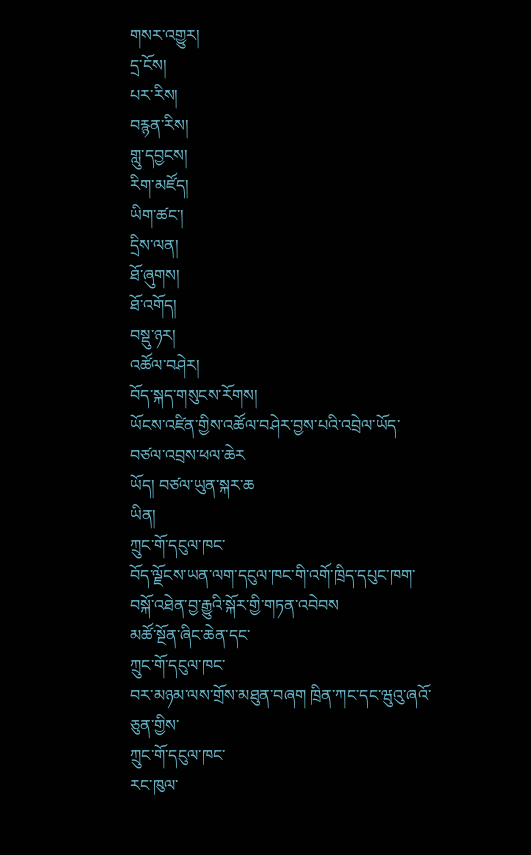གསར་འགྱུར།
དྲ་ངོས།
པར་རིས།
བརྙན་རིས།
གླུ་དབྱངས།
རིག་མཛོད།
ཡིག་ཚང་།
དྲིས་ལན།
ཐོ་ཞུགས།
ཐོ་འགོད།
བསྡུ་ཉར།
འཚོལ་བཤེར།
བོད་སྐད་གསུངས་རོགས།
ཡོངས་འཛིན་གྱིས་འཚོལ་བཤེར་བྱས་པའི་འབྲེལ་ཡོད་བཙལ་འབྲས་ཕལ་ཆེར
ཡོད། བཙལ་ཡུན་སྐར་ཆ
ཡིན།
ཀྲུང་གོ་དངུལ་ཁང་
བོད་ལྗོངས་ཡན་ལག་དངུལ་ཁང་གི་འགོ་ཁྲིད་དཔུང་ཁག་བསྐོ་འཐེན་བྱ་རྒྱུའི་སྐོར་གྱི་གཏན་འབེབས
མཚོ་སྔོན་ཞིང་ཆེན་དང་
ཀྲུང་གོ་དངུལ་ཁང་
བར་མཉམ་ལས་གྲོས་མཐུན་བཞག ཁྲིན་ཀང་དང་ཝུའུ་ཞའོ་ཅུན་གྱིས་
ཀྲུང་གོ་དངུལ་ཁང་
རང་ཁུལ་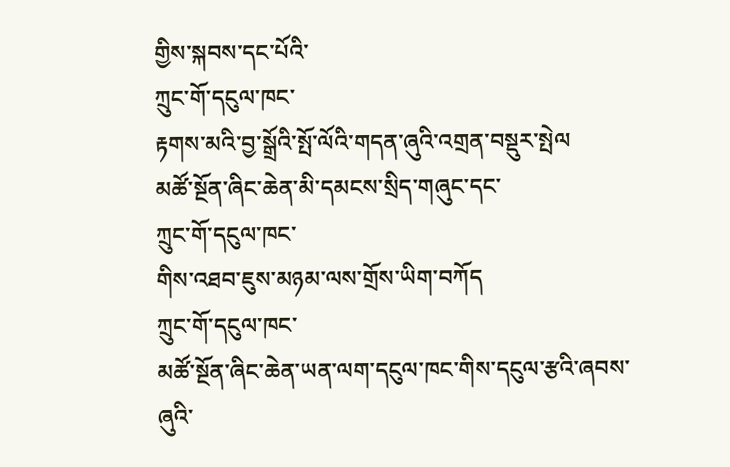གྱིས་སྐབས་དང་པོའི་
ཀྲུང་གོ་དངུལ་ཁང་
རྟགས་མའི་བྱ་སྒྲོའི་སྤོ་ལོའི་གདན་ཞུའི་འགྲན་བསྡུར་སྤེལ
མཚོ་སྔོན་ཞིང་ཆེན་མི་དམངས་སྲིད་གཞུང་དང་
ཀྲུང་གོ་དངུལ་ཁང་
གིས་འཐབ་ཇུས་མཉམ་ལས་གྲོས་ཡིག་བཀོད
ཀྲུང་གོ་དངུལ་ཁང་
མཚོ་སྔོན་ཞིང་ཆེན་ཡན་ལག་དངུལ་ཁང་གིས་དངུལ་རྩའི་ཞབས་ཞུའི་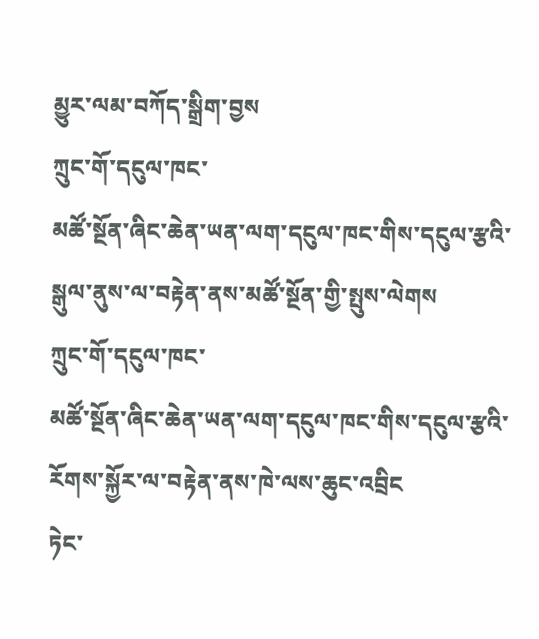མྱུར་ལམ་བཀོད་སྒྲིག་བྱས
ཀྲུང་གོ་དངུལ་ཁང་
མཚོ་སྔོན་ཞིང་ཆེན་ཡན་ལག་དངུལ་ཁང་གིས་དངུལ་རྩའི་སྒུལ་ནུས་ལ་བརྟེན་ནས་མཚོ་སྔོན་གྱི་སྤུས་ལེགས
ཀྲུང་གོ་དངུལ་ཁང་
མཚོ་སྔོན་ཞིང་ཆེན་ཡན་ལག་དངུལ་ཁང་གིས་དངུལ་རྩའི་རོགས་སྐྱོར་ལ་བརྟེན་ནས་ཁེ་ལས་ཆུང་འབྲིང
ཏེང་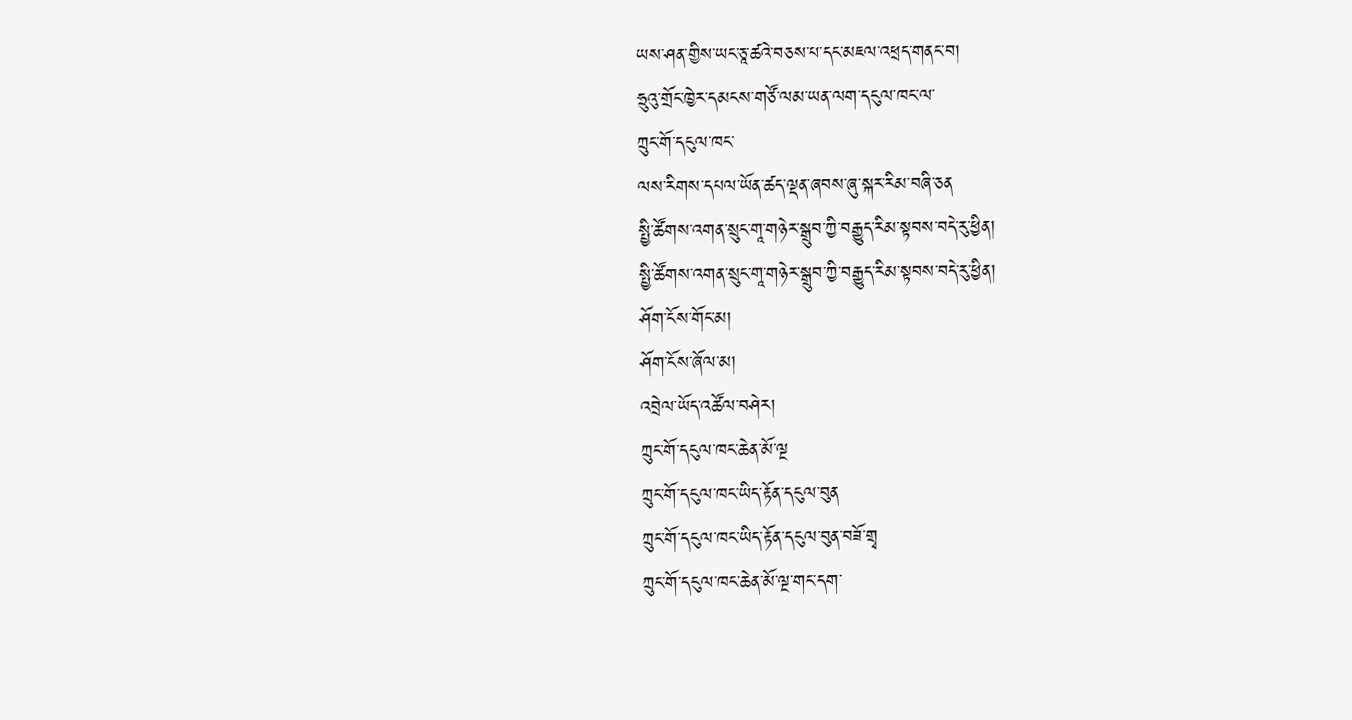ཡས་ཤན་གྱིས་ཡང་ཅཱ་ཚའེ་བཅས་པ་དང་མཇལ་འཕྲད་གནང་བ།
ཧྲུའུ་གྲོང་ཁྱེར་དམངས་གཙོ་ལམ་ཡན་ལག་དངུལ་ཁང་ལ་
ཀྲུང་གོ་དངུལ་ཁང་
ལས་རིགས་དཔལ་ཡོན་ཚད་ལྡན་ཞབས་ཞུ་སྐར་རིམ་བཞི་ཅན
སྤྱི་ཚོགས་འགན་སྲུང་གཱ་གཉེར་སྒྲུབ་ཀྱི་བརྒྱུད་རིམ་སྟབས་བདེ་རུ་ཕྱིན།
སྤྱི་ཚོགས་འགན་སྲུང་གཱ་གཉེར་སྒྲུབ་ཀྱི་བརྒྱུད་རིམ་སྟབས་བདེ་རུ་ཕྱིན།
ཤོག་ངོས་གོང་མ།
ཤོག་ངོས་ཞོལ་མ།
འབྲེལ་ཡོད་འཚོལ་བཤེར།
ཀྲུང་གོ་དངུལ་ཁང་ཆེན་མོ་ལྔ
ཀྲུང་གོ་དངུལ་ཁང་ཡིད་རྟོན་དངུལ་བུན
ཀྲུང་གོ་དངུལ་ཁང་ཡིད་རྟོན་དངུལ་བུན་བཟོ་གྲྭ
ཀྲུང་གོ་དངུལ་ཁང་ཆེན་མོ་ལྔ་གང་དག་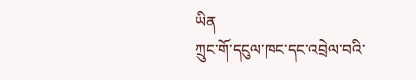ཡིན
ཀྲུང་གོ་དངུལ་ཁང་དང་འབྲེལ་བའི་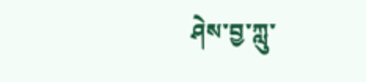ཤེས་བྱ་ཀླུ་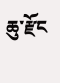ཆུ་རྫོང